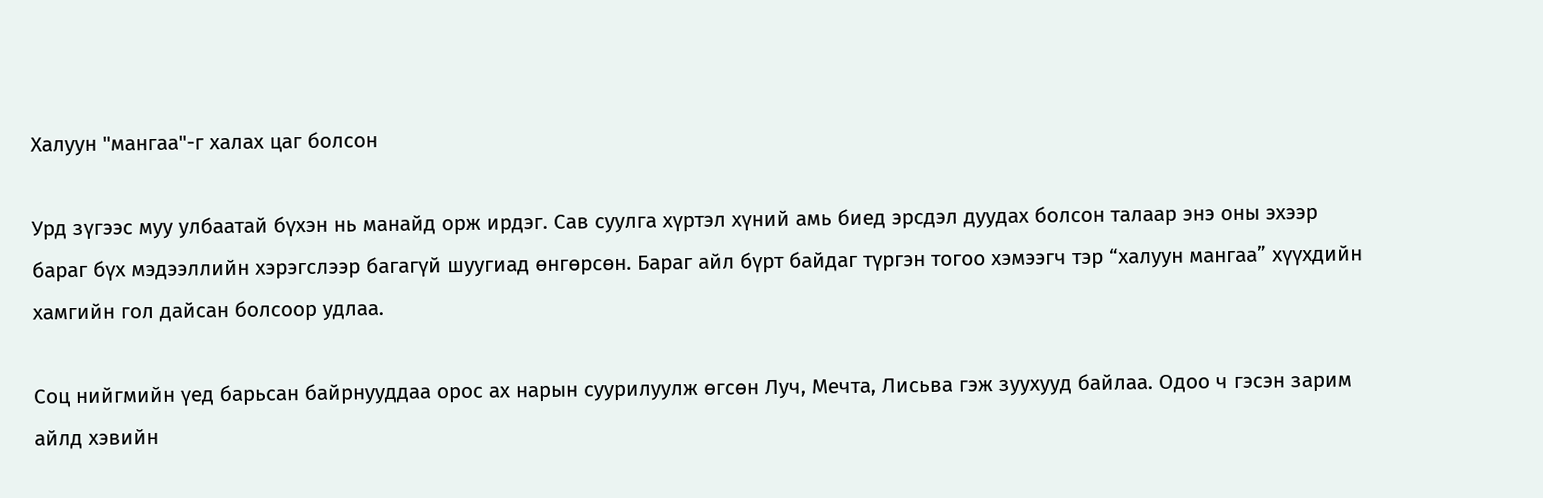Халуун "мангаа"-г халах цаг болсон

Урд зүгээс муу улбаатай бүхэн нь манайд орж ирдэг. Сав суулга хүртэл хүний амь биед эрсдэл дуудах болсон талаар энэ оны эхээр бараг бүх мэдээллийн хэрэгслээр багагүй шуугиад өнгөрсөн. Бараг айл бүрт байдаг түргэн тогоо хэмээгч тэр “халуун мангаа” хүүхдийн хамгийн гол дайсан болсоор удлаа.

Соц нийгмийн үед барьсан байрнууддаа орос ах нарын суурилуулж өгсөн Луч, Мечта, Лисьва гэж зуухууд байлаа. Одоо ч гэсэн зарим айлд хэвийн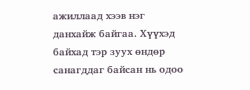ажиллаад хээв нэг данхайж байгаа. Хүүхэд байхад тэр зуух өндөр санагддаг байсан нь одоо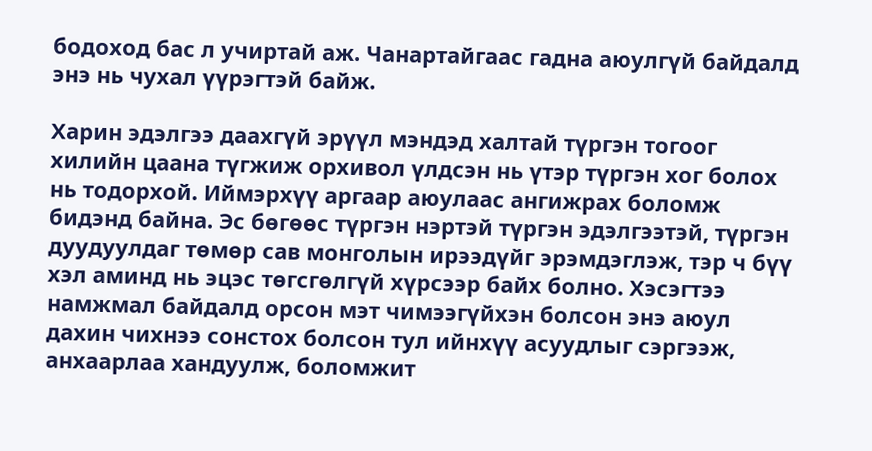бодоход бас л учиртай аж. Чанартайгаас гадна аюулгүй байдалд энэ нь чухал үүрэгтэй байж.

Харин эдэлгээ даахгүй эрүүл мэндэд халтай түргэн тогоог хилийн цаана түгжиж орхивол үлдсэн нь үтэр түргэн хог болох нь тодорхой. Иймэрхүү аргаар аюулаас ангижрах боломж бидэнд байна. Эс бөгөөс түргэн нэртэй түргэн эдэлгээтэй, түргэн дуудуулдаг төмөр сав монголын ирээдүйг эрэмдэглэж, тэр ч бүү хэл аминд нь эцэс төгсгөлгүй хүрсээр байх болно. Хэсэгтээ намжмал байдалд орсон мэт чимээгүйхэн болсон энэ аюул дахин чихнээ сонстох болсон тул ийнхүү асуудлыг сэргээж, анхаарлаа хандуулж, боломжит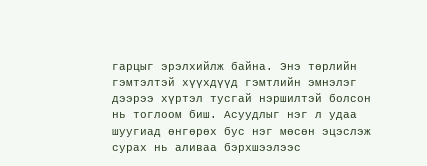гарцыг эрэлхийлж байна. Энэ төрлийн гэмтэлтэй хүүхдүүд гэмтлийн эмнэлэг дээрээ хүртэл тусгай нэршилтэй болсон нь тоглоом биш. Асуудлыг нэг л удаа шуугиад өнгөрөх бус нэг мөсөн эцэслэж сурах нь аливаа бэрхшээлээс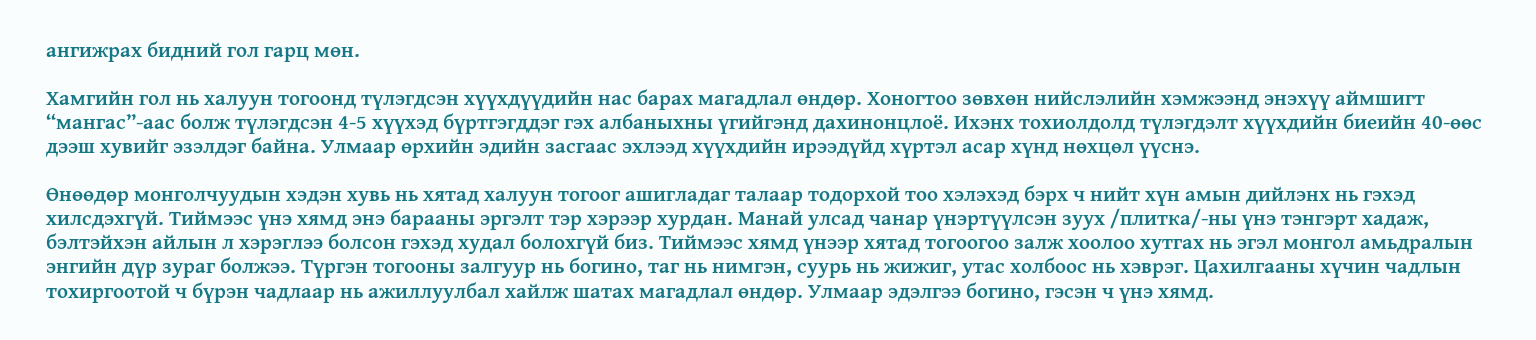ангижрах бидний гол гарц мөн.

Хамгийн гол нь халуун тогоонд түлэгдсэн хүүхдүүдийн нас барах магадлал өндөр. Хоногтоо зөвхөн нийслэлийн хэмжээнд энэхүү аймшигт “мангас”-аас болж түлэгдсэн 4-5 хүүхэд бүртгэгддэг гэх албаныхны үгийгэнд дахинонцлоё. Ихэнх тохиолдолд түлэгдэлт хүүхдийн биеийн 40-өөс дээш хувийг эзэлдэг байна. Улмаар өрхийн эдийн засгаас эхлээд хүүхдийн ирээдүйд хүртэл асар хүнд нөхцөл үүснэ.

Өнөөдөр монголчуудын хэдэн хувь нь хятад халуун тогоог ашигладаг талаар тодорхой тоо хэлэхэд бэрх ч нийт хүн амын дийлэнх нь гэхэд хилсдэхгүй. Тиймээс үнэ хямд энэ барааны эргэлт тэр хэрээр хурдан. Манай улсад чанар үнэртүүлсэн зуух /плитка/-ны үнэ тэнгэрт хадаж, бэлтэйхэн айлын л хэрэглээ болсон гэхэд худал болохгүй биз. Тиймээс хямд үнээр хятад тогоогоо залж хоолоо хутгах нь эгэл монгол амьдралын энгийн дүр зураг болжээ. Түргэн тогооны залгуур нь богино, таг нь нимгэн, суурь нь жижиг, утас холбоос нь хэврэг. Цахилгааны хүчин чадлын тохиргоотой ч бүрэн чадлаар нь ажиллуулбал хайлж шатах магадлал өндөр. Улмаар эдэлгээ богино, гэсэн ч үнэ хямд.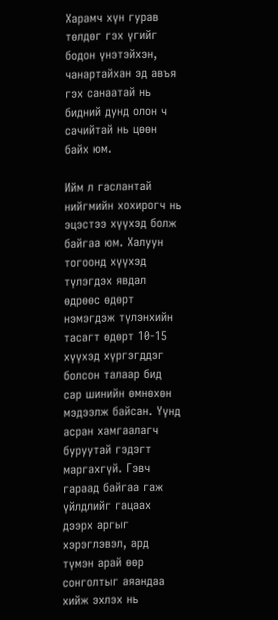Харамч хүн гурав төлдөг гэх үгийг бодон үнэтэйхэн, чанартайхан эд авъя гэх санаатай нь бидний дунд олон ч сачийтай нь цөөн байх юм.

Ийм л гаслантай нийгмийн хохирогч нь эцэстээ хүүхэд болж байгаа юм. Халуун тогоонд хүүхэд түлэгдэх явдал өдрөөс өдөрт нэмэгдэж түлэнхийн тасагт өдөрт 10-15 хүүхэд хүргэгддэг болсон талаар бид сар шинийн өмнөхөн мэдээлж байсан. Үүнд асран хамгаалагч буруутай гэдэгт маргахгүй. Гэвч гараад байгаа гаж үйлдлийг гацаах дээрх аргыг хэрэглэвэл, ард түмэн арай өөр сонголтыг аяандаа хийж эхлэх нь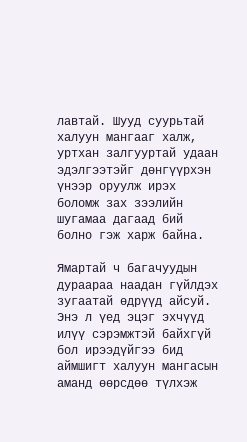лавтай. Шууд суурьтай халуун мангааг халж, уртхан залгууртай удаан эдэлгээтэйг дөнгүүрхэн үнээр оруулж ирэх боломж зах зээлийн шугамаа дагаад бий болно гэж харж байна.

Ямартай ч багачуудын дураараа наадан гүйлдэх зугаатай өдрүүд айсуй. Энэ л үед эцэг эхчүүд илүү сэрэмжтэй байхгүй бол ирээдүйгээ бид аймшигт халуун мангасын аманд өөрсдөө түлхэж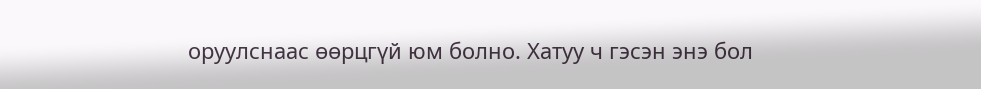оруулснаас өөрцгүй юм болно. Хатуу ч гэсэн энэ бол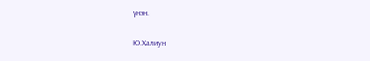үнэн.

Ю.Халиун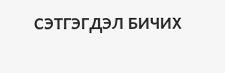СЭТГЭГДЭЛ БИЧИХ